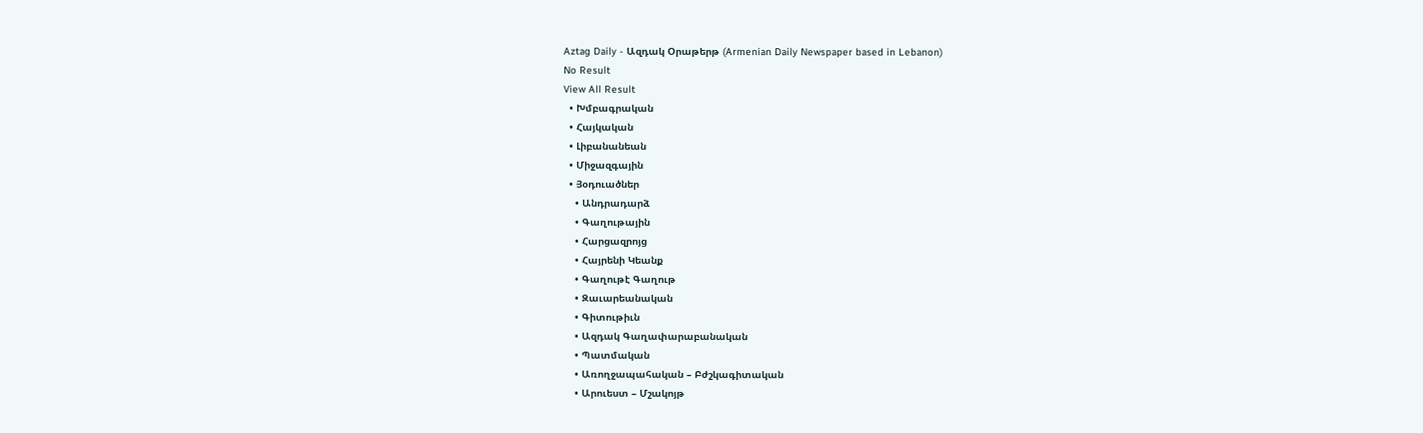Aztag Daily - Ազդակ Օրաթերթ (Armenian Daily Newspaper based in Lebanon)
No Result
View All Result
  • Խմբագրական
  • Հայկական
  • Լիբանանեան
  • Միջազգային
  • Յօդուածներ
    • Անդրադարձ
    • Գաղութային
    • Հարցազրոյց
    • Հայրենի Կեանք
    • Գաղութէ Գաղութ
    • Զաւարեանական
    • Գիտութիւն
    • Ազդակ Գաղափարաբանական
    • Պատմական
    • Առողջապահական – Բժշկագիտական
    • Արուեստ – Մշակոյթ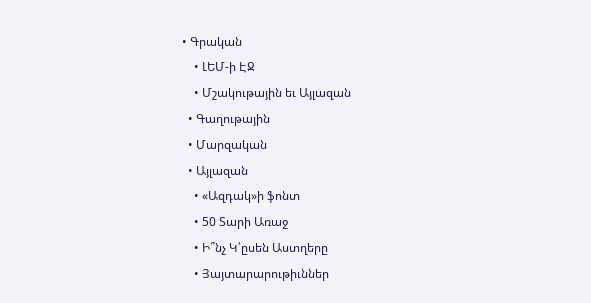• Գրական
    • ԼԵՄ-ի ԷՋ
    • Մշակութային եւ Այլազան
  • Գաղութային
  • Մարզական
  • Այլազան
    • «Ազդակ»ի ֆոնտ
    • 50 Տարի Առաջ
    • Ի՞նչ Կ՛ըսեն Աստղերը
    • Յայտարարութիւններ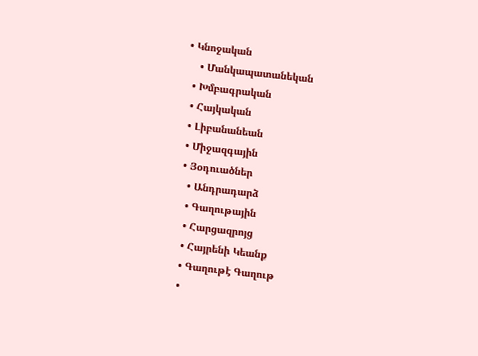• Կնոջական
    • Մանկապատանեկան
  • Խմբագրական
  • Հայկական
  • Լիբանանեան
  • Միջազգային
  • Յօդուածներ
    • Անդրադարձ
    • Գաղութային
    • Հարցազրոյց
    • Հայրենի Կեանք
    • Գաղութէ Գաղութ
    •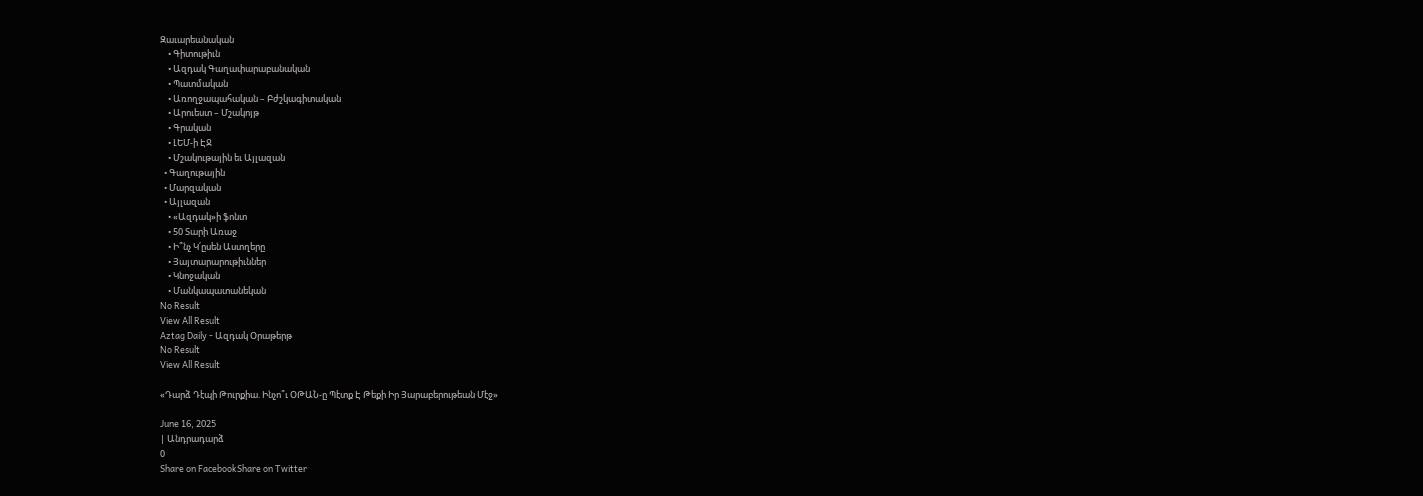Զաւարեանական
    • Գիտութիւն
    • Ազդակ Գաղափարաբանական
    • Պատմական
    • Առողջապահական – Բժշկագիտական
    • Արուեստ – Մշակոյթ
    • Գրական
    • ԼԵՄ-ի ԷՋ
    • Մշակութային եւ Այլազան
  • Գաղութային
  • Մարզական
  • Այլազան
    • «Ազդակ»ի ֆոնտ
    • 50 Տարի Առաջ
    • Ի՞նչ Կ՛ըսեն Աստղերը
    • Յայտարարութիւններ
    • Կնոջական
    • Մանկապատանեկան
No Result
View All Result
Aztag Daily - Ազդակ Օրաթերթ
No Result
View All Result

«Դարձ Դէպի Թուրքիա. Ինչո՞ւ ՕԹԱՆ-ը Պէտք Է Թեքի Իր Յարաբերութեան Մէջ»

June 16, 2025
| Անդրադարձ
0
Share on FacebookShare on Twitter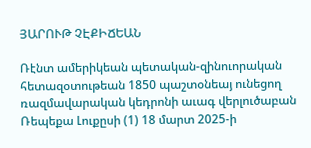ՅԱՐՈՒԹ ՉԷՔԻՃԵԱՆ

Ռէնտ ամերիկեան պետական-զինուորական հետազօտութեան 1850 պաշտօնեայ ունեցող ռազմավարական կեդրոնի աւագ վերլուծաբան Ռեպեքա Լուքըսի (1) 18 մարտ 2025-ի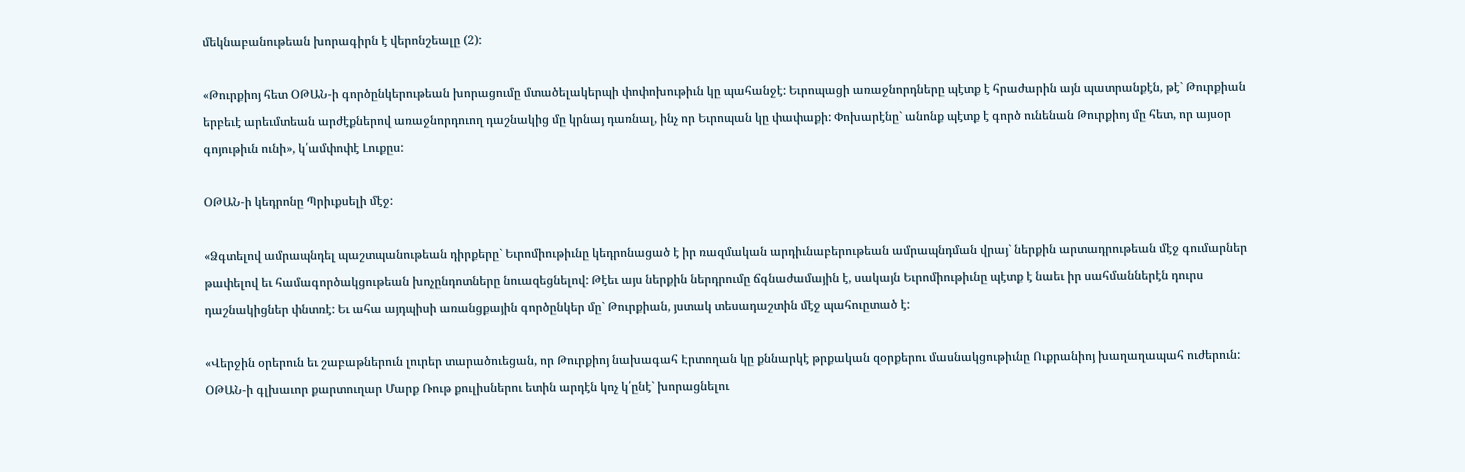մեկնաբանութեան խորագիրն է վերոնշեալը (2):

«Թուրքիոյ հետ ՕԹԱՆ-ի գործընկերութեան խորացումը մտածելակերպի փոփոխութիւն կը պահանջէ: Եւրոպացի առաջնորդները պէտք է հրաժարին այն պատրանքէն, թէ` Թուրքիան երբեւէ արեւմտեան արժէքներով առաջնորդուող դաշնակից մը կրնայ դառնալ, ինչ որ Եւրոպան կը փափաքի: Փոխարէնը` անոնք պէտք է գործ ունենան Թուրքիոյ մը հետ, որ այսօր գոյութիւն ունի», կ՛ամփոփէ Լուքըս:

ՕԹԱՆ-ի կեդրոնը Պրիւքսելի մէջ:

«Ձգտելով ամրապնդել պաշտպանութեան դիրքերը` Եւրոմիութիւնը կեդրոնացած է իր ռազմական արդիւնաբերութեան ամրապնդման վրայ` ներքին արտադրութեան մէջ գումարներ թափելով եւ համագործակցութեան խոչընդոտները նուազեցնելով: Թէեւ այս ներքին ներդրումը ճգնաժամային է, սակայն Եւրոմիութիւնը պէտք է նաեւ իր սահմաններէն դուրս դաշնակիցներ փնտռէ: Եւ ահա այդպիսի առանցքային գործընկեր մը` Թուրքիան, յստակ տեսադաշտին մէջ պահուըտած է:

«Վերջին օրերուն եւ շաբաթներուն լուրեր տարածուեցան, որ Թուրքիոյ նախագահ Էրտողան կը քննարկէ թրքական զօրքերու մասնակցութիւնը Ուքրանիոյ խաղաղապահ ուժերուն: ՕԹԱՆ-ի գլխաւոր քարտուղար Մարք Ռութ քուլիսներու ետին արդէն կոչ կ՛ընէ` խորացնելու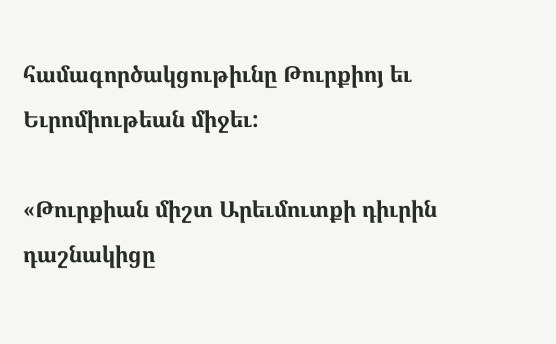համագործակցութիւնը Թուրքիոյ եւ Եւրոմիութեան միջեւ:

«Թուրքիան միշտ Արեւմուտքի դիւրին դաշնակիցը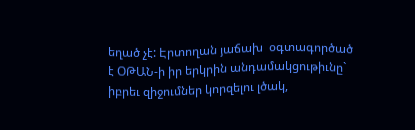եղած չէ: Էրտողան յաճախ  օգտագործած է ՕԹԱՆ-ի իր երկրին անդամակցութիւնը` իբրեւ զիջումներ կորզելու լծակ,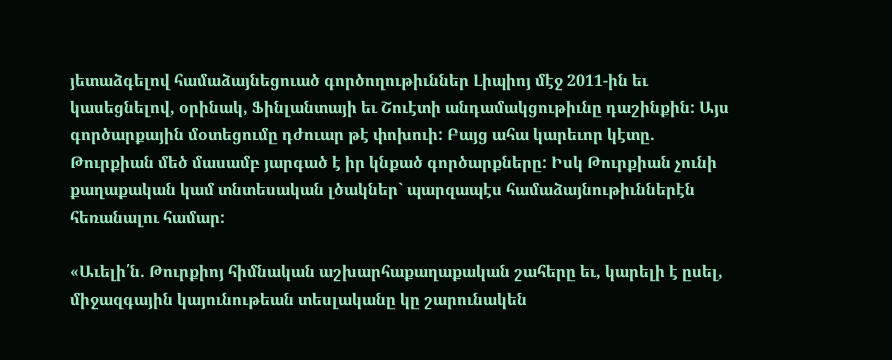յետաձգելով համաձայնեցուած գործողութիւններ Լիպիոյ մէջ 2011-ին եւ կասեցնելով, օրինակ, Ֆինլանտայի եւ Շուէտի անդամակցութիւնը դաշինքին: Այս գործարքային մօտեցումը դժուար թէ փոխուի: Բայց ահա կարեւոր կէտը. Թուրքիան մեծ մասամբ յարգած է իր կնքած գործարքները: Իսկ Թուրքիան չունի քաղաքական կամ տնտեսական լծակներ` պարզապէս համաձայնութիւններէն հեռանալու համար:

«Աւելի՛ն. Թուրքիոյ հիմնական աշխարհաքաղաքական շահերը եւ, կարելի է ըսել, միջազգային կայունութեան տեսլականը կը շարունակեն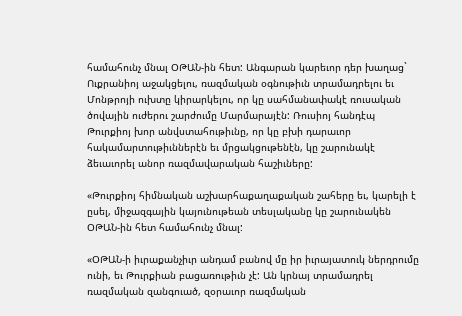համահունչ մնալ ՕԹԱՆ-ին հետ: Անգարան կարեւոր դեր խաղաց` Ուքրանիոյ աջակցելու, ռազմական օգնութիւն տրամադրելու եւ Մոնթրոյի ուխտը կիրարկելու, որ կը սահմանափակէ ռուսական ծովային ուժերու շարժումը Մարմարայէն: Ռուսիոյ հանդէպ Թուրքիոյ խոր անվստահութիւնը, որ կը բխի դարաւոր հակամարտութիւններէն եւ մրցակցութենէն, կը շարունակէ ձեւաւորել անոր ռազմավարական հաշիւները:

«Թուրքիոյ հիմնական աշխարհաքաղաքական շահերը եւ, կարելի է ըսել, միջազգային կայունութեան տեսլականը կը շարունակեն ՕԹԱՆ-ին հետ համահունչ մնալ:

«ՕԹԱՆ-ի իւրաքանչիւր անդամ բանով մը իր իւրայատուկ ներդրումը ունի, եւ Թուրքիան բացառութիւն չէ: Ան կրնայ տրամադրել ռազմական զանգուած, զօրաւոր ռազմական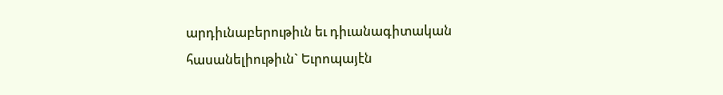արդիւնաբերութիւն եւ դիւանագիտական հասանելիութիւն` Եւրոպայէն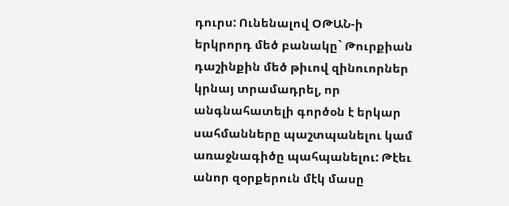դուրս: Ունենալով ՕԹԱՆ-ի երկրորդ մեծ բանակը` Թուրքիան դաշինքին մեծ թիւով զինուորներ կրնայ տրամադրել, որ անգնահատելի գործօն է երկար սահմանները պաշտպանելու կամ առաջնագիծը պահպանելու: Թէեւ անոր զօրքերուն մէկ մասը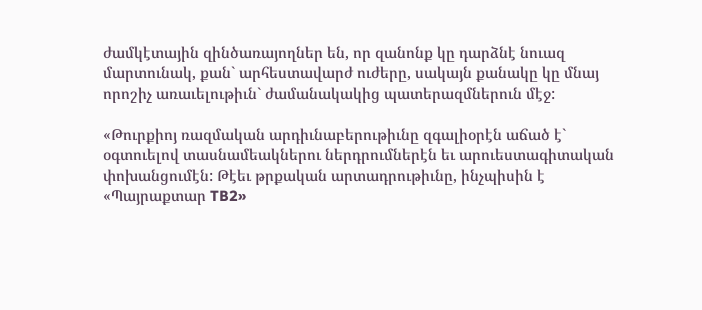ժամկէտային զինծառայողներ են, որ զանոնք կը դարձնէ նուազ մարտունակ, քան` արհեստավարժ ուժերը, սակայն քանակը կը մնայ որոշիչ առաւելութիւն` ժամանակակից պատերազմներուն մէջ:

«Թուրքիոյ ռազմական արդիւնաբերութիւնը զգալիօրէն աճած է` օգտուելով տասնամեակներու ներդրումներէն եւ արուեստագիտական փոխանցումէն: Թէեւ թրքական արտադրութիւնը, ինչպիսին է «Պայրաքտար TB2»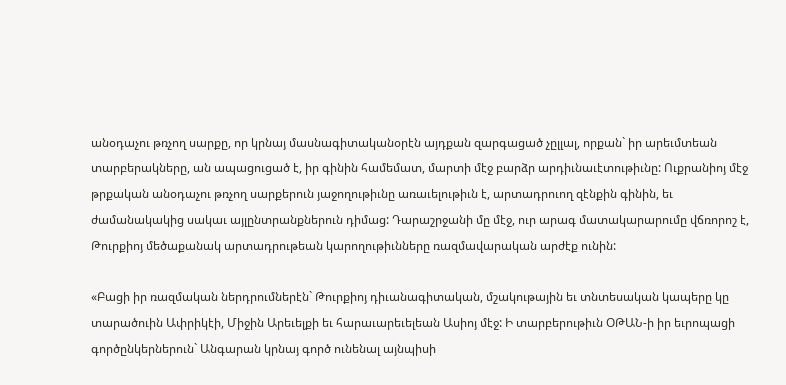անօդաչու թռչող սարքը, որ կրնայ մասնագիտականօրէն այդքան զարգացած չըլլալ, որքան` իր արեւմտեան տարբերակները, ան ապացուցած է, իր գինին համեմատ, մարտի մէջ բարձր արդիւնաւէտութիւնը: Ուքրանիոյ մէջ թրքական անօդաչու թռչող սարքերուն յաջողութիւնը առաւելութիւն է, արտադրուող զէնքին գինին, եւ ժամանակակից սակաւ այլընտրանքներուն դիմաց: Դարաշրջանի մը մէջ, ուր արագ մատակարարումը վճռորոշ է, Թուրքիոյ մեծաքանակ արտադրութեան կարողութիւնները ռազմավարական արժէք ունին:

«Բացի իր ռազմական ներդրումներէն` Թուրքիոյ դիւանագիտական, մշակութային եւ տնտեսական կապերը կը տարածուին Ափրիկէի, Միջին Արեւելքի եւ հարաւարեւելեան Ասիոյ մէջ: Ի տարբերութիւն ՕԹԱՆ-ի իր եւրոպացի գործընկերներուն` Անգարան կրնայ գործ ունենալ այնպիսի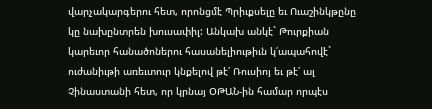վարչակարգերու հետ, որոնցմէ Պրիւքսելը եւ Ուաշինկթընը կը նախընտրեն խուսափիլ: Անկախ անկէ` Թուրքիան կարեւոր հանածոներու հասանելիութիւն կ՛ապահովէ` ուժանիւթի առեւտուր կնքելով թէ՛ Ռուսիոյ եւ թէ՛ ալ Չինաստանի հետ, որ կրնայ ՕԹԱՆ-ին համար որպէս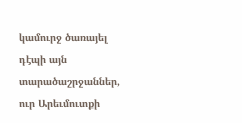կամուրջ ծառայել դէպի այն տարածաշրջաններ, ուր Արեւմուտքի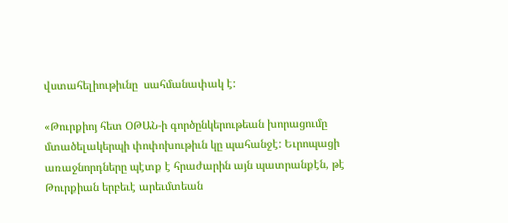վստահելիութիւնը  սահմանափակ է:

«Թուրքիոյ հետ ՕԹԱՆ-ի գործընկերութեան խորացումը մտածելակերպի փոփոխութիւն կը պահանջէ: Եւրոպացի առաջնորդները պէտք է հրաժարին այն պատրանքէն, թէ Թուրքիան երբեւէ արեւմտեան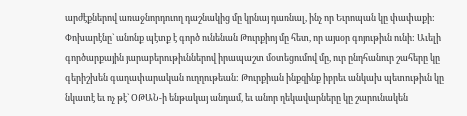արժէքներով առաջնորդուող դաշնակից մը կրնայ դառնալ, ինչ որ Եւրոպան կը փափաքի: Փոխարէնը` անոնք պէտք է գործ ունենան Թուրքիոյ մը հետ, որ այսօր գոյութիւն ունի: Աւելի գործարքային յարաբերութիւններով իրապաշտ մօտեցումով մը, ուր ընդհանուր շահերը կը գերիշխեն գաղափարական ուղղութեան: Թուրքիան ինքզինք իբրեւ անկախ պետութիւն կը նկատէ եւ ոչ թէ` ՕԹԱՆ-ի ենթակայ անդամ, եւ անոր ղեկավարները կը շարունակեն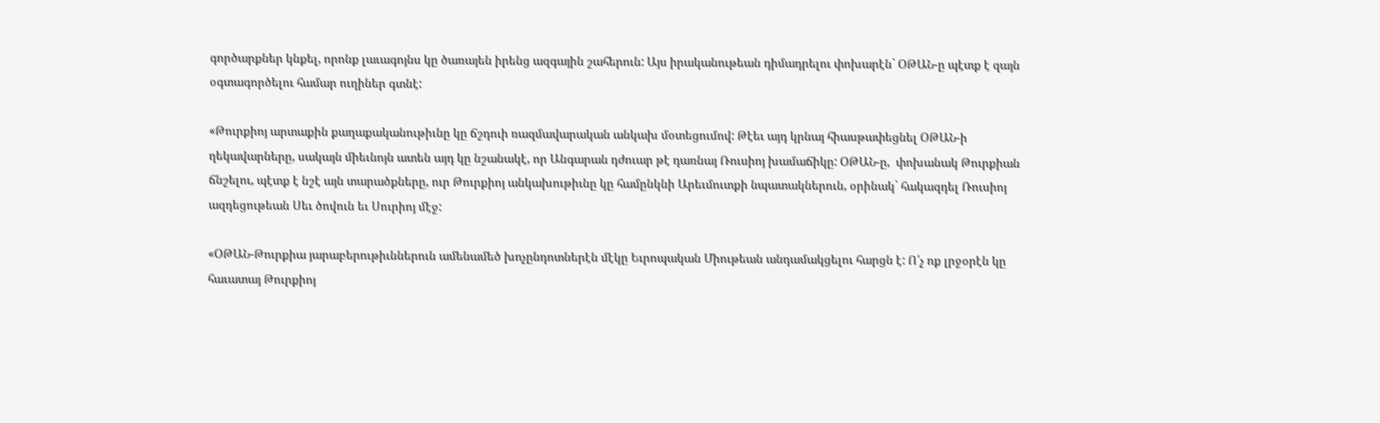գործարքներ կնքել, որոնք լաւագոյնս կը ծառայեն իրենց ազգային շահերուն: Այս իրականութեան դիմադրելու փոխարէն` ՕԹԱՆ-ը պէտք է զայն օգտագործելու համար ուղիներ գտնէ:

«Թուրքիոյ արտաքին քաղաքականութիւնը կը ճշդուի ռազմավարական անկախ մօտեցումով: Թէեւ այդ կրնայ հիասթափեցնել ՕԹԱՆ-ի ղեկավարները, սակայն միեւնոյն ատեն այդ կը նշանակէ, որ Անգարան դժուար թէ դառնայ Ռուսիոյ խամաճիկը: ՕԹԱՆ-ը,  փոխանակ Թուրքիան ճնշելու, պէտք է նշէ այն տարածքները, ուր Թուրքիոյ անկախութիւնը կը համընկնի Արեւմուտքի նպատակներուն, օրինակ` հակազդել Ռուսիոյ ազդեցութեան Սեւ ծովուն եւ Սուրիոյ մէջ:

«ՕԹԱՆ-Թուրքիա յարաբերութիւններուն ամենամեծ խոչընդոտներէն մէկը Եւրոպական Միութեան անդամակցելու հարցն է: Ո՛չ ոք լրջօրէն կը հաւատայ Թուրքիոյ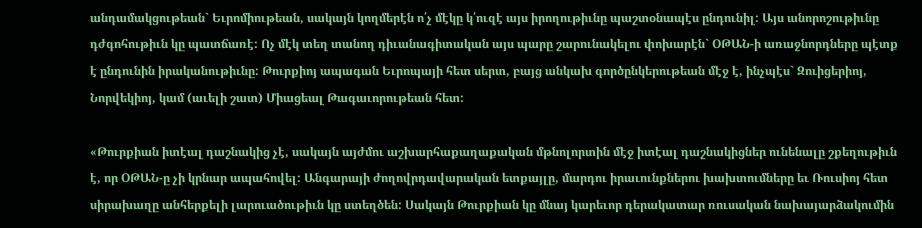անդամակցութեան` Եւրոմիութեան, սակայն կողմերէն ո՛չ մէկը կ՛ուզէ այս իրողութիւնը պաշտօնապէս ընդունիլ: Այս անորոշութիւնը դժգոհութիւն կը պատճառէ: Ոչ մէկ տեղ տանող դիւանագիտական այս պարը շարունակելու փոխարէն` ՕԹԱՆ-ի առաջնորդները պէտք է ընդունին իրականութիւնը: Թուրքիոյ ապագան Եւրոպայի հետ սերտ, բայց անկախ գործընկերութեան մէջ է, ինչպէս` Զուիցերիոյ, Նորվեկիոյ, կամ (աւելի շատ) Միացեալ Թագաւորութեան հետ:

«Թուրքիան իտէալ դաշնակից չէ, սակայն այժմու աշխարհաքաղաքական մթնոլորտին մէջ իտէալ դաշնակիցներ ունենալը շքեղութիւն է, որ ՕԹԱՆ-ը չի կրնար ապահովել: Անգարայի ժողովրդավարական ետքայլը, մարդու իրաւունքներու խախտումները եւ Ռուսիոյ հետ սիրախաղը անհերքելի լարուածութիւն կը ստեղծեն: Սակայն Թուրքիան կը մնայ կարեւոր դերակատար ռուսական նախայարձակումին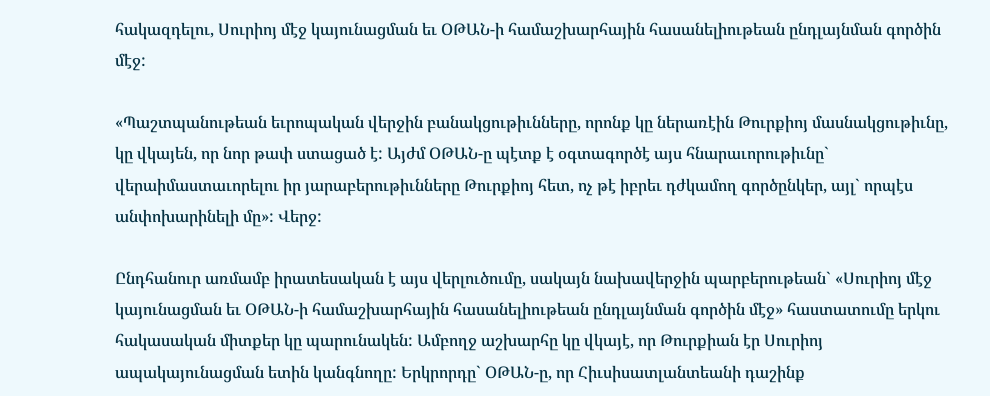հակազդելու, Սուրիոյ մէջ կայունացման եւ ՕԹԱՆ-ի համաշխարհային հասանելիութեան ընդլայնման գործին մէջ:

«Պաշտպանութեան եւրոպական վերջին բանակցութիւնները, որոնք կը ներառէին Թուրքիոյ մասնակցութիւնը, կը վկայեն, որ նոր թափ ստացած է: Այժմ ՕԹԱՆ-ը պէտք է օգտագործէ այս հնարաւորութիւնը` վերաիմաստաւորելու իր յարաբերութիւնները Թուրքիոյ հետ, ոչ թէ իբրեւ դժկամող գործընկեր, այլ` որպէս անփոխարինելի մը»: Վերջ:

Ընդհանուր առմամբ իրատեսական է այս վերլուծումը, սակայն նախավերջին պարբերութեան` «Սուրիոյ մէջ կայունացման եւ ՕԹԱՆ-ի համաշխարհային հասանելիութեան ընդլայնման գործին մէջ» հաստատումը երկու հակասական միտքեր կը պարունակեն: Ամբողջ աշխարհը կը վկայէ, որ Թուրքիան էր Սուրիոյ ապակայունացման ետին կանգնողը: Երկրորդը` ՕԹԱՆ-ը, որ Հիւսիսատլանտեանի դաշինք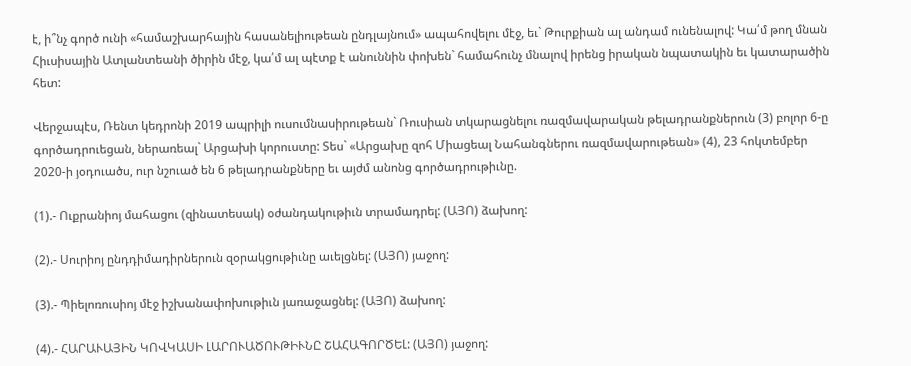է, ի՞նչ գործ ունի «համաշխարհային հասանելիութեան ընդլայնում» ապահովելու մէջ, եւ` Թուրքիան ալ անդամ ունենալով: Կա՛մ թող մնան Հիւսիսային Ատլանտեանի ծիրին մէջ, կա՛մ ալ պէտք է անուննին փոխեն` համահունչ մնալով իրենց իրական նպատակին եւ կատարածին հետ:

Վերջապէս, Ռենտ կեդրոնի 2019 ապրիլի ուսումնասիրութեան` Ռուսիան տկարացնելու ռազմավարական թելադրանքներուն (3) բոլոր 6-ը գործադրուեցան, ներառեալ` Արցախի կորուստը: Տես` «Արցախը զոհ Միացեալ Նահանգներու ռազմավարութեան» (4), 23 հոկտեմբեր 2020-ի յօդուածս, ուր նշուած են 6 թելադրանքները եւ այժմ անոնց գործադրութիւնը.

(1).- Ուքրանիոյ մահացու (զինատեսակ) օժանդակութիւն տրամադրել: (ԱՅՈ) ձախող:

(2).- Սուրիոյ ընդդիմադիրներուն զօրակցութիւնը աւելցնել: (ԱՅՈ) յաջող:

(3).- Պիելոռուսիոյ մէջ իշխանափոխութիւն յառաջացնել: (ԱՅՈ) ձախող:

(4).- ՀԱՐԱՒԱՅԻՆ ԿՈՎԿԱՍԻ ԼԱՐՈՒԱԾՈՒԹԻՒՆԸ ՇԱՀԱԳՈՐԾԵԼ: (ԱՅՈ) յաջող: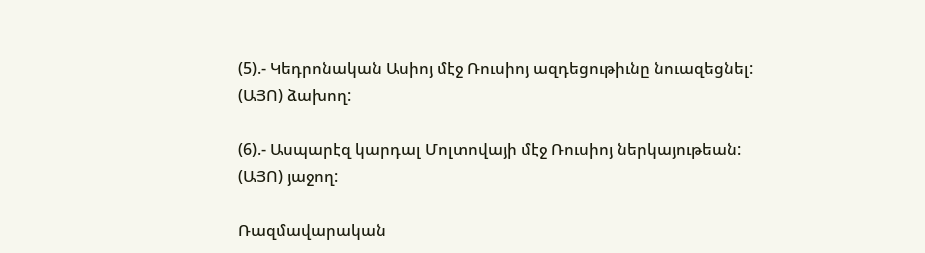(5).- Կեդրոնական Ասիոյ մէջ Ռուսիոյ ազդեցութիւնը նուազեցնել: (ԱՅՈ) ձախող:

(6).- Ասպարէզ կարդալ Մոլտովայի մէջ Ռուսիոյ ներկայութեան: (ԱՅՈ) յաջող:

Ռազմավարական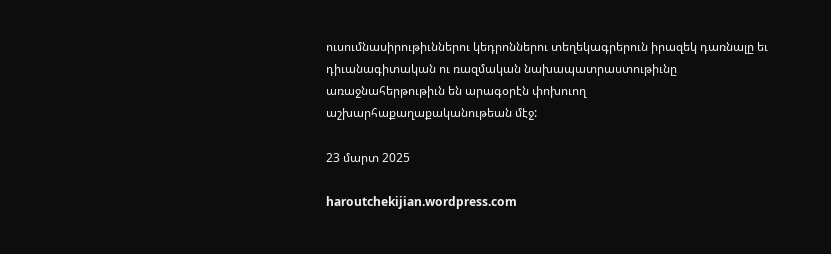ուսումնասիրութիւններու կեդրոններու տեղեկագրերուն իրազեկ դառնալը եւ դիւանագիտական ու ռազմական նախապատրաստութիւնը առաջնահերթութիւն են արագօրէն փոխուող աշխարհաքաղաքականութեան մէջ:

23 մարտ 2025

haroutchekijian.wordpress.com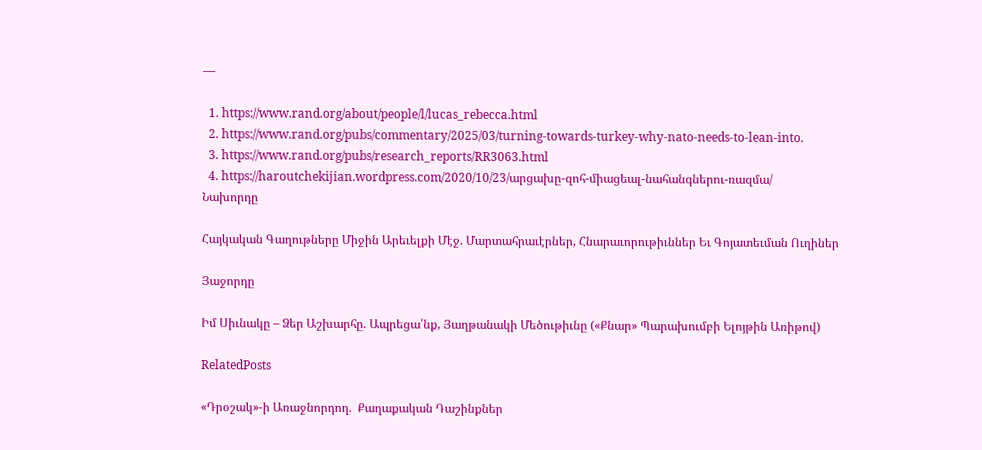—

  1. https://www.rand.org/about/people/l/lucas_rebecca.html
  2. https://www.rand.org/pubs/commentary/2025/03/turning-towards-turkey-why-nato-needs-to-lean-into.
  3. https://www.rand.org/pubs/research_reports/RR3063.html
  4. https://haroutchekijian.wordpress.com/2020/10/23/արցախը-զոհ-միացեալ-նահանգներու-ռազմա/
Նախորդը

Հայկական Գաղութները Միջին Արեւելքի Մէջ. Մարտահրաւէրներ, Հնարաւորութիւններ Եւ Գոյատեւման Ուղիներ

Յաջորդը

Իմ Սիւնակը – Ձեր Աշխարհը. Ապրեցա՛նք, Յաղթանակի Մեծութիւնը («Քնար» Պարախումբի Ելոյթին Առիթով)

RelatedPosts

«Դրօշակ»-ի Առաջնորդող.  Քաղաքական Դաշինքներ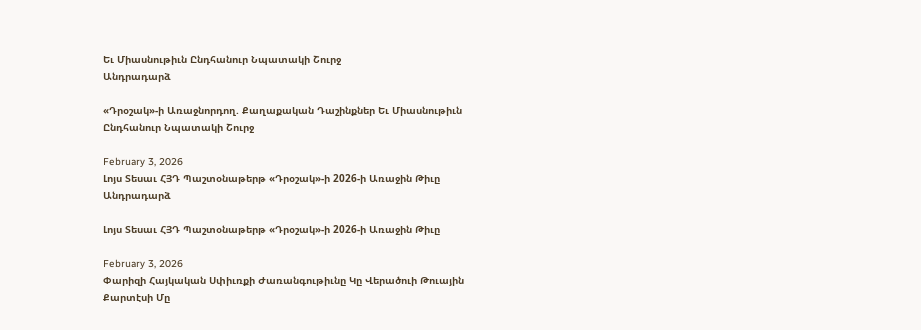Եւ Միասնութիւն Ընդհանուր Նպատակի Շուրջ
Անդրադարձ

«Դրօշակ»-ի Առաջնորդող. Քաղաքական Դաշինքներ Եւ Միասնութիւն Ընդհանուր Նպատակի Շուրջ

February 3, 2026
Լոյս Տեսաւ ՀՅԴ Պաշտօնաթերթ «Դրօշակ»-ի 2026-ի Առաջին Թիւը
Անդրադարձ

Լոյս Տեսաւ ՀՅԴ Պաշտօնաթերթ «Դրօշակ»-ի 2026-ի Առաջին Թիւը

February 3, 2026
Փարիզի Հայկական Սփիւռքի Ժառանգութիւնը Կը Վերածուի Թուային Քարտէսի Մը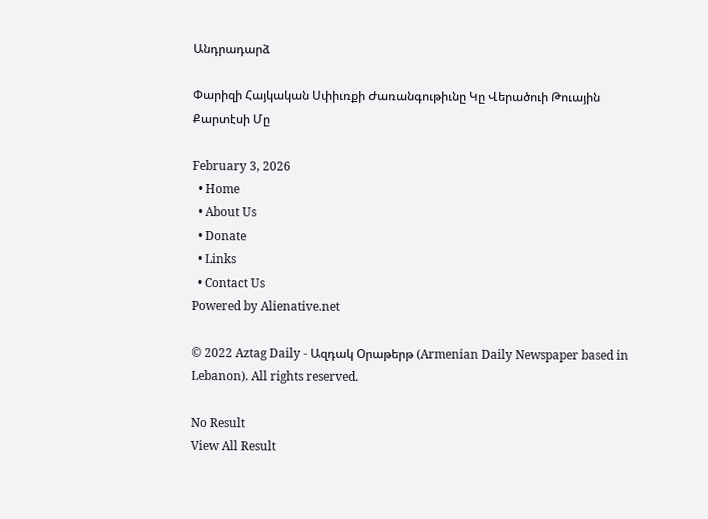Անդրադարձ

Փարիզի Հայկական Սփիւռքի Ժառանգութիւնը Կը Վերածուի Թուային Քարտէսի Մը

February 3, 2026
  • Home
  • About Us
  • Donate
  • Links
  • Contact Us
Powered by Alienative.net

© 2022 Aztag Daily - Ազդակ Օրաթերթ (Armenian Daily Newspaper based in Lebanon). All rights reserved.

No Result
View All Result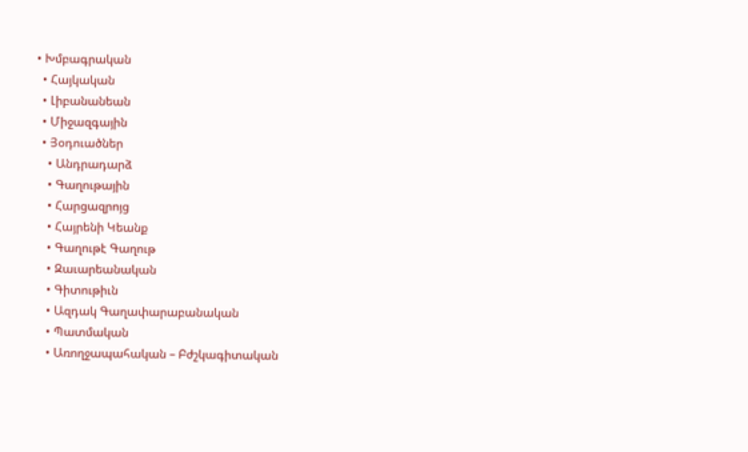• Խմբագրական
  • Հայկական
  • Լիբանանեան
  • Միջազգային
  • Յօդուածներ
    • Անդրադարձ
    • Գաղութային
    • Հարցազրոյց
    • Հայրենի Կեանք
    • Գաղութէ Գաղութ
    • Զաւարեանական
    • Գիտութիւն
    • Ազդակ Գաղափարաբանական
    • Պատմական
    • Առողջապահական – Բժշկագիտական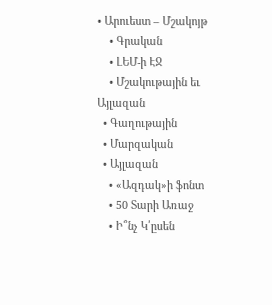• Արուեստ – Մշակոյթ
    • Գրական
    • ԼԵՄ-ի ԷՋ
    • Մշակութային եւ Այլազան
  • Գաղութային
  • Մարզական
  • Այլազան
    • «Ազդակ»ի ֆոնտ
    • 50 Տարի Առաջ
    • Ի՞նչ Կ՛ըսեն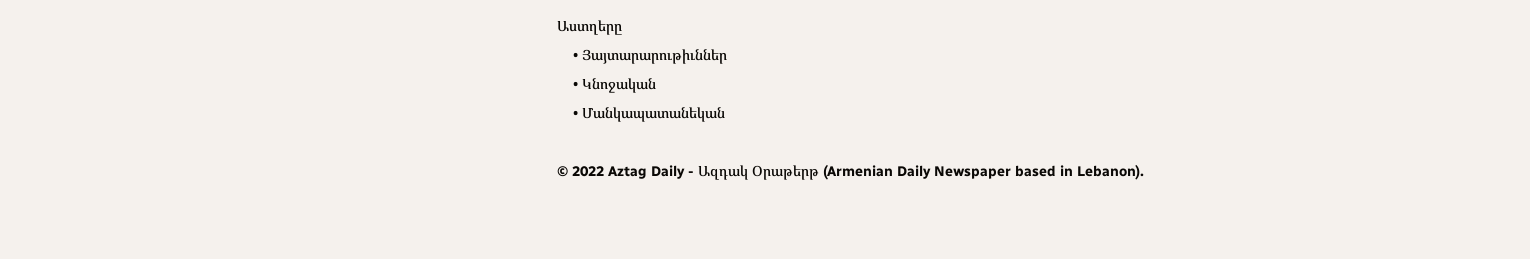Աստղերը
    • Յայտարարութիւններ
    • Կնոջական
    • Մանկապատանեկան

© 2022 Aztag Daily - Ազդակ Օրաթերթ (Armenian Daily Newspaper based in Lebanon).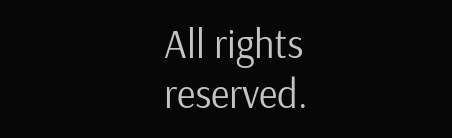All rights reserved.